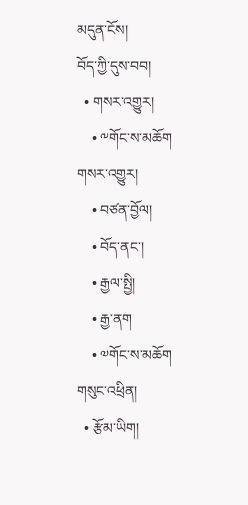མདུན་ངོས།
བོད་ཀྱི་དུས་བབ།
  • གསར་འགྱུར།
    • ༸གོང་ས་མཆོག གསར་འགྱུར།
    • བཙན་བྱོལ།
    • བོད་ནང་།
    • རྒྱལ་སྤྱི།
    • རྒྱ་ནག
    • ༧གོང་ས་མཆོག གསུང་འཕྲིན།
  • རྩོམ་ཡིག།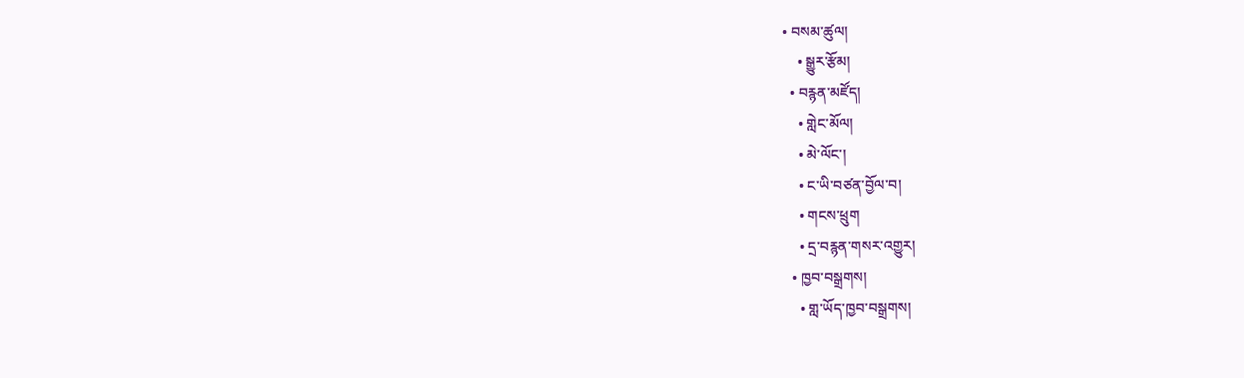• བསམ་ཚུལ།
    • སྒྱུར་རྩོམ།
  • བརྙན་མཛོད།
    • གླེང་མོལ།
    • མེ་ལོང་།
    • ང་ཡི་བཙན་བྱོལ་བ།
    • གངས་ཕྲུག
    • དྲ་བརྙན་གསར་འགྱུར།
  • ཁྱབ་བསྒྲགས།
    • གླ་ཡོད་ཁྱབ་བསྒྲགས།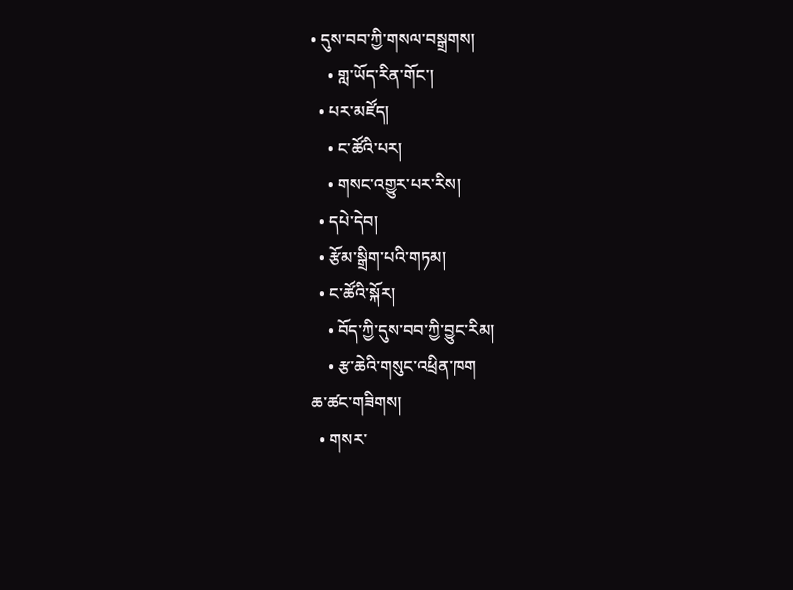• དུས་བབ་ཀྱི་གསལ་བསྒྲགས།
    • གླ་ཡོད་རིན་གོང་།
  • པར་མཛོད།
    • ང་ཚོའི་པར།
    • གསང་འགྱུར་པར་རིས།
  • དཔེ་དེབ།
  • རྩོམ་སྒྲིག་པའི་གཏམ།
  • ང་ཚོའི་སྐོར།
    • བོད་ཀྱི་དུས་བབ་ཀྱི་བྱུང་རིམ།
    • རྩ་ཆེའི་གསུང་འཕྲིན་ཁག
ཆ་ཚང་གཟིགས།
  • གསར་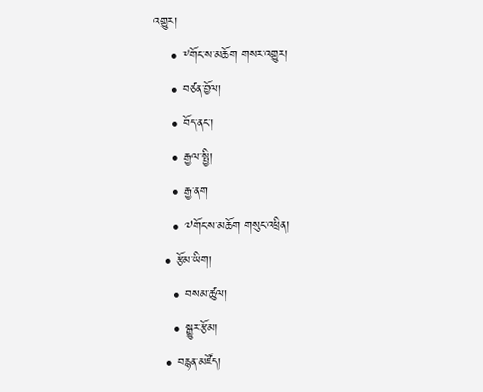འགྱུར།
    • ༸གོང་ས་མཆོག གསར་འགྱུར།
    • བཙན་བྱོལ།
    • བོད་ནང་།
    • རྒྱལ་སྤྱི།
    • རྒྱ་ནག
    • ༧གོང་ས་མཆོག གསུང་འཕྲིན།
  • རྩོམ་ཡིག།
    • བསམ་ཚུལ།
    • སྒྱུར་རྩོམ།
  • བརྙན་མཛོད།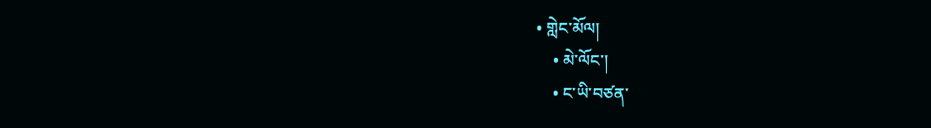• གླེང་མོལ།
    • མེ་ལོང་།
    • ང་ཡི་བཙན་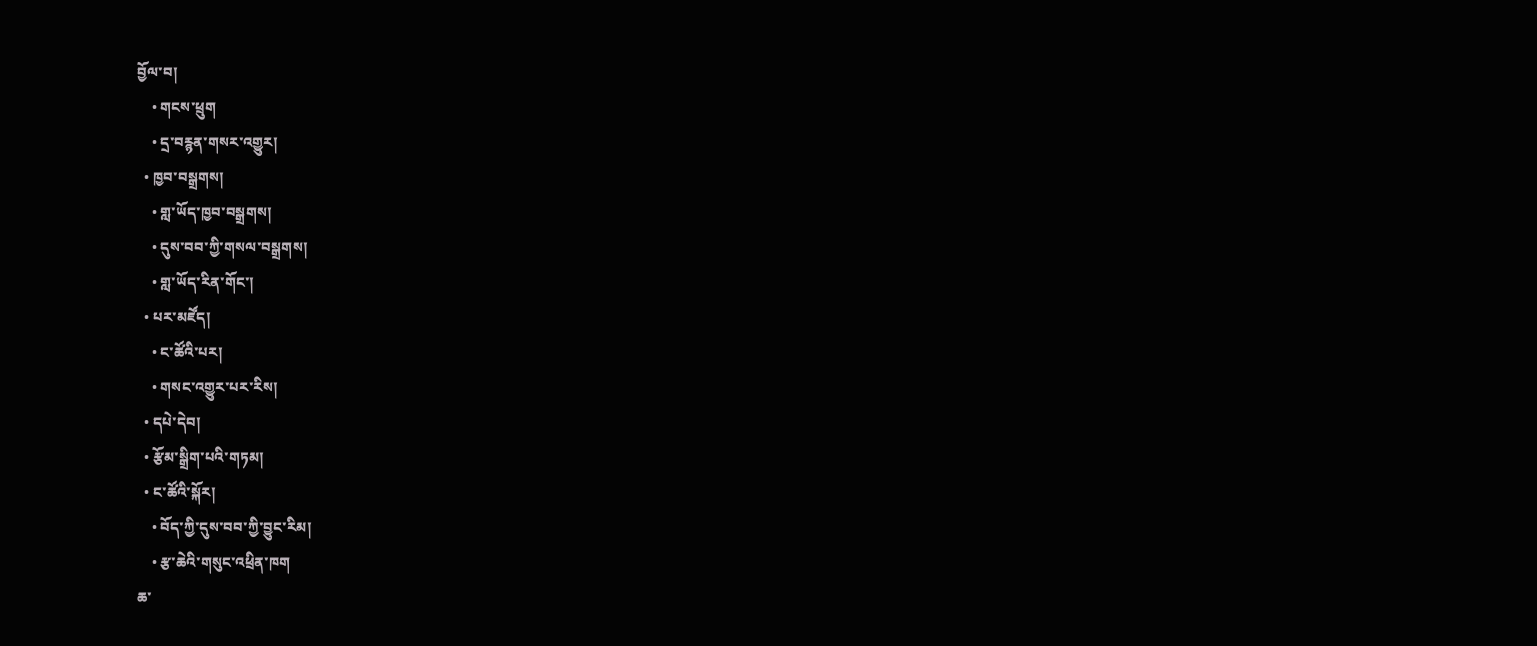བྱོལ་བ།
    • གངས་ཕྲུག
    • དྲ་བརྙན་གསར་འགྱུར།
  • ཁྱབ་བསྒྲགས།
    • གླ་ཡོད་ཁྱབ་བསྒྲགས།
    • དུས་བབ་ཀྱི་གསལ་བསྒྲགས།
    • གླ་ཡོད་རིན་གོང་།
  • པར་མཛོད།
    • ང་ཚོའི་པར།
    • གསང་འགྱུར་པར་རིས།
  • དཔེ་དེབ།
  • རྩོམ་སྒྲིག་པའི་གཏམ།
  • ང་ཚོའི་སྐོར།
    • བོད་ཀྱི་དུས་བབ་ཀྱི་བྱུང་རིམ།
    • རྩ་ཆེའི་གསུང་འཕྲིན་ཁག
ཆ་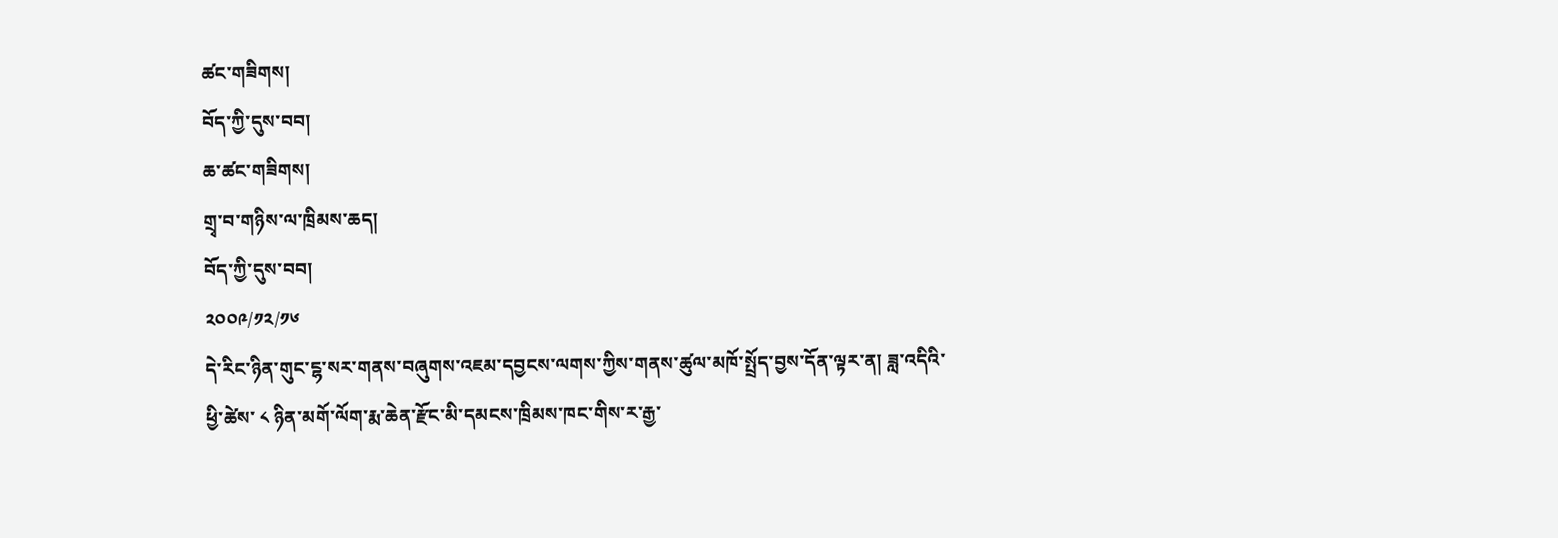ཚང་གཟིགས།
བོད་ཀྱི་དུས་བབ།
ཆ་ཚང་གཟིགས།
གྲྭ་བ་གཉིས་ལ་ཁྲིམས་ཆད།
བོད་ཀྱི་དུས་བབ།
༢༠༠༩/༡༢/༡༦
དེ་རིང་ཉིན་གུང་ངྷ་སར་གནས་བཞུགས་འཇམ་དབྱངས་ལགས་ཀྱིས་གནས་ཚུལ་མཁོ་སྤྲོད་བྱས་དོན་ལྟར་ན། ཟླ་འདིའི་ཕྱི་ཚེས་ ༨ ཉིན་མགོ་ལོག་རྨ་ཆེན་རྫོང་མི་དམངས་ཁྲིམས་ཁང་གིས་ར་རྒྱ་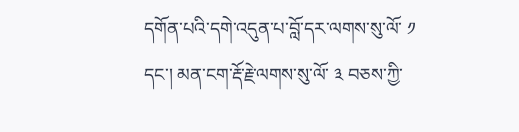དགོན་པའི་དགེ་འདུན་པ་བློ་དར་ལགས་སུ་ལོ་ ༡ དང་། མན་ངག་རྡོ་རྗེ་ལགས་སུ་ལོ་ ༣ བཅས་ཀྱི་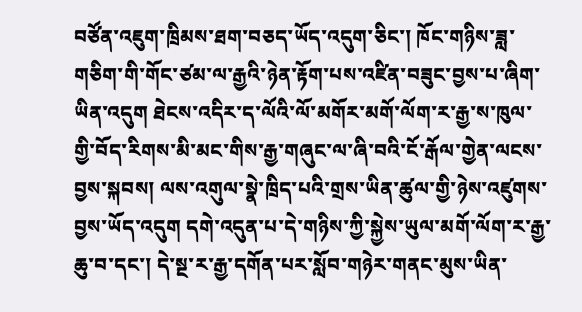བཙོན་འཇུག་ཁྲིམས་ཐག་བཅད་ཡོད་འདུག་ཅིང་། ཁོང་གཉིས་ཟླ་གཅིག་གི་གོང་ཙམ་ལ་རྒྱའི་ཉེན་རྟོག་པས་འཛིན་བཟུང་བྱས་པ་ཞིག་ཡིན་འདུག ཐེངས་འདིར་ད་ལོའི་ལོ་མགོར་མགོ་ལོག་ར་རྒྱ་ས་ཁུལ་གྱི་བོད་རིགས་མི་མང་གིས་རྒྱ་གཞུང་ལ་ཞི་བའི་ངོ་རྒོལ་གྱེན་ལངས་བྱས་སྐབས། ལས་འགུལ་སྣེ་ཁྲིད་པའི་གྲས་ཡིན་ཚུལ་གྱི་ཉེས་འཛུགས་བྱས་ཡོད་འདུག དགེ་འདུན་པ་དེ་གཉིས་ཀྱི་སྐྱེས་ཡུལ་མགོ་ལོག་ར་རྒྱ་ཆུ་བ་དང་། དེ་སྔ་ར་རྒྱ་དགོན་པར་སློབ་གཉེར་གནང་མུས་ཡིན་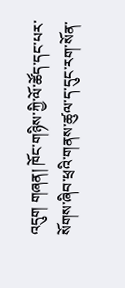འདུག གཞན། ཁོང་གཉིས་ཀྱི་ལོ་ཚོད་དང་པར་སོགས་ཞིབ་ཕྲའི་གནས་ཚུལ་ད་དུང་རག་སོན་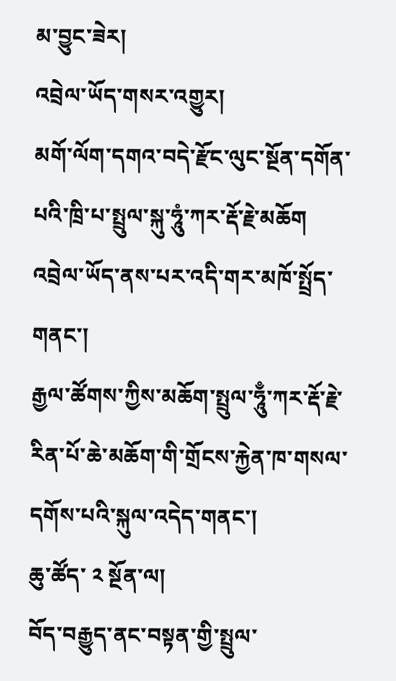མ་བྱུང་ཟེར།
འབྲེལ་ཡོད་གསར་འགྱུར།
མགོ་ལོག་དགའ་བདེ་རྫོང་ལུང་སྔོན་དགོན་པའི་ཁྲི་པ་སྤྲུལ་སྐུ་ཧཱུཾ་ཀར་རྡོ་རྗེ་མཆོག འབྲེལ་ཡོད་ནས་པར་འདི་གར་མཁོ་སྤྲོད་གནང་།
རྒྱལ་ཚོགས་ཀྱིས་མཆོག་སྤྲུལ་ཧཱུྃ་ཀར་རྡོ་རྗེ་རིན་པོ་ཆེ་མཆོག་གི་གྲོངས་རྐྱེན་ཁ་གསལ་དགོས་པའི་སྐུལ་འདེད་གནང་།
ཆུ་ཚོད་ ༢ སྔོན་ལ།
བོད་བརྒྱུད་ནང་བསྟན་གྱི་སྤྲུལ་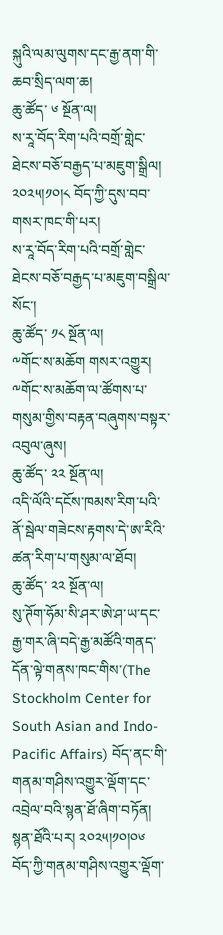སྐུའི་ལམ་ལུགས་དང་རྒྱ་ནག་གི་ཆབ་སྲིད་ལག་ཆ།
ཆུ་ཚོད་ ༦ སྔོན་ལ།
ས་རཱ་བོད་རིག་པའི་བགྲོ་གླེང་ཐེངས་བཅོ་བརྒྱད་པ་མཇུག་སྒྲིལ། ༢༠༢༥།༡༠།༨ བོད་ཀྱི་དུས་བབ་གསར་ཁང་གི་པར།
ས་རཱ་བོད་རིག་པའི་བགྲོ་གླེང་ཐེངས་བཅོ་བརྒྱད་པ་མཇུག་བསྒྲིལ་སོང་།
ཆུ་ཚོད་ ༡༨ སྔོན་ལ།
༸གོང་ས་མཆོག གསར་འགྱུར།
༸གོང་ས་མཆོག་ལ་ཚོགས་པ་གསུམ་གྱིས་བརྟན་བཞུགས་བསྟར་འབུལ་ཞུས།
ཆུ་ཚོད་ ༢༢ སྔོན་ལ།
འདི་ལོའི་དངོས་ཁམས་རིག་པའི་ནོ་སྦེལ་གཟེངས་རྟགས་དེ་ཨ་རིའི་ཚན་རིག་པ་གསུམ་ལ་ཐོབ།
ཆུ་ཚོད་ ༢༢ སྔོན་ལ།
སུ་ཊོག་ཧོམ་སི་ཤར་ཨེ་ཤ་ཡ་དང་རྒྱ་གར་ཞི་བདེ་རྒྱ་མཚོའི་གནད་དོན་ལྟེ་གནས་ཁང་གིས་(The Stockholm Center for South Asian and Indo-Pacific Affairs) བོད་ནང་གི་གནམ་གཤིས་འགྱུར་ལྡོག་དང་འབྲེལ་བའི་སྙན་ཐོ་ཞིག་བཏོན། སྙན་ཐོའི་པར། ༢༠༢༥།༡༠།༠༦
བོད་ཀྱི་གནམ་གཤིས་འགྱུར་ལྡོག་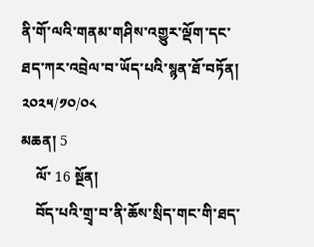ནི་གོ་ལའི་གནམ་གཤིས་འགྱུར་ལྡོག་དང་ཐད་ཀར་འབྲེལ་བ་ཡོད་པའི་སྙན་ཐོ་བཏོན།
༢༠༢༥/༡༠/༠༨
མཆན། 5
    ལོ་ 16 སྔོན།
    བོད་པའི་གྲྭ་བ་ནི་ཆོས་སྲིད་གང་གི་ཐད་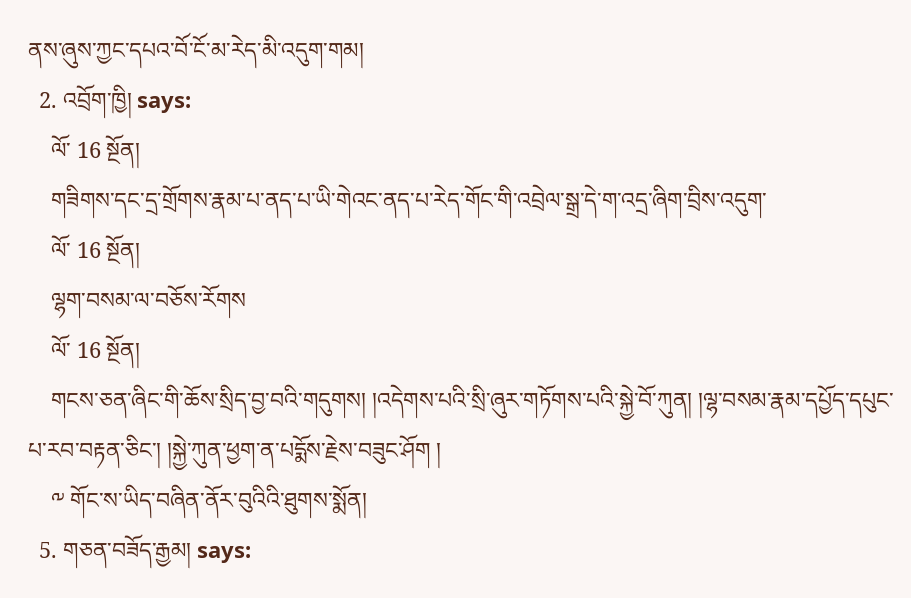ནས་ཞུས་ཀྱང་དཔའ་བོ་ངོ་མ་རེད་མི་འདུག་གམ།
  2. འབྲོག་ཁྱི། says:
    ལོ་ 16 སྔོན།
    གཟིགས་དང་དྲ་གྲོགས་རྣམ་པ་ནད་པ་ཡི་གེའང་ནད་པ་རེད་གོང་གི་འབྲེལ་སྒྲ་དེ་ག་འདྲ་ཞིག་བྲིས་འདུག་
    ལོ་ 16 སྔོན།
    ལྷག་བསམ་ལ་བཅོས་རོགས
    ལོ་ 16 སྔོན།
    གངས་ཅན་ཞིང་གི་ཆོས་སྲིད་བྱ་བའི་གདུགས། །འདེགས་པའི་སྲི་ཞུར་གཏོགས་པའི་སྐྱེ་བོ་ཀུན། །ལྷ་བསམ་རྣམ་དཔྱོད་དཔུང་པ་རབ་བརྟན་ཅིང་། །སྐྱེ་ཀུན་ཕྱག་ན་པདྨོས་རྗེས་བཟུང་ཤོག །
    ༸ གོང་ས་ཡིད་བཞིན་ནོར་བུའིའི་ཐུགས་སྨོན།
  5. གཅན་བཟོད་རྒྱམ། says: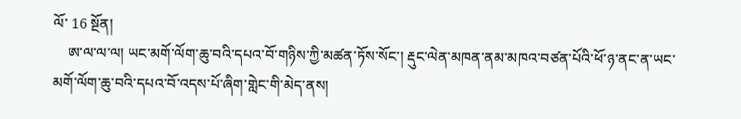ལོ་ 16 སྔོན།
    ཨ་ལ་ལ་ལ། ཡང་མགོ་ལོག་ཆུ་བའི་དཔའ་བོ་གཉིས་ཀྱི་མཚན་ཏོས་སོང་། རྡུང་ལེན་མཁན་ནམ་མཁའ་བཙན་པོའི་ཕོ་ཉ་ནང་ན་ཡང་མགོ་ལོག་ཆུ་བའི་དཔའ་བོ་འདས་པོ་ཞིག་གླེང་གི་མེད་ནས།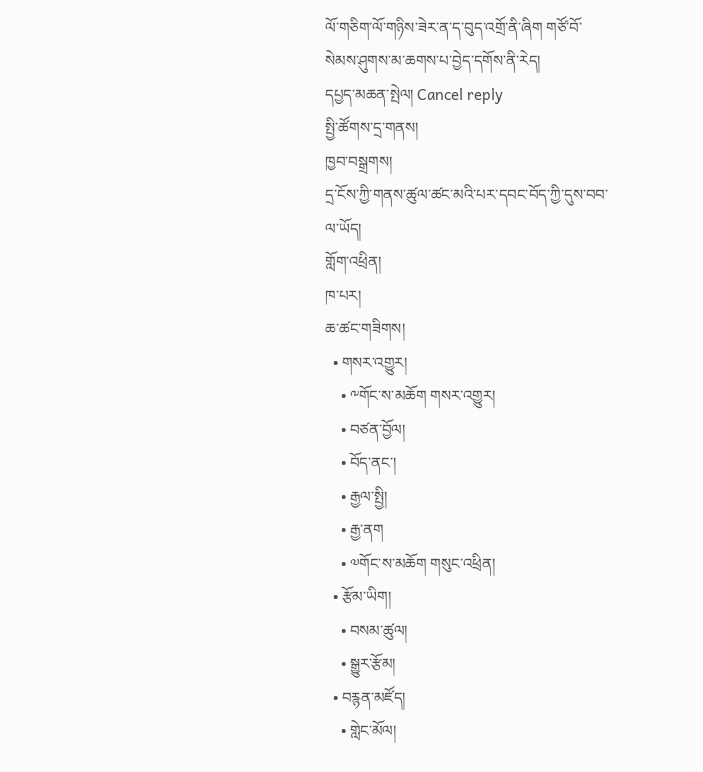ལོ་གཅིག་ལོ་གཉིས་ཟེར་ན་ད་བུད་འགྲོ་ནི་ཞིག གཙོ་བོ་སེམས་ཤུགས་མ་ཆགས་པ་བྱེད་དགོས་ནི་རེད།
དཔྱད་མཆན་སྤེལ། Cancel reply
སྤྱི་ཚོགས་དྲ་གནས།
ཁྱབ་བསྒྲགས།
དྲ་ངོས་ཀྱི་གནས་ཚུལ་ཚང་མའི་པར་དབང་བོད་ཀྱི་དུས་བབ་ལ་ཡོད།
གློག་འཕྲིན།
ཁ་པར།
ཆ་ཚང་གཟིགས།
  • གསར་འགྱུར།
    • ༸གོང་ས་མཆོག གསར་འགྱུར།
    • བཙན་བྱོལ།
    • བོད་ནང་།
    • རྒྱལ་སྤྱི།
    • རྒྱ་ནག
    • ༧གོང་ས་མཆོག གསུང་འཕྲིན།
  • རྩོམ་ཡིག།
    • བསམ་ཚུལ།
    • སྒྱུར་རྩོམ།
  • བརྙན་མཛོད།
    • གླེང་མོལ།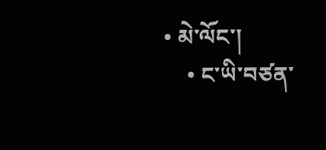• མེ་ལོང་།
    • ང་ཡི་བཙན་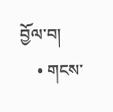བྱོལ་བ།
    • གངས་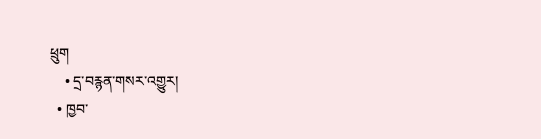ཕྲུག
    • དྲ་བརྙན་གསར་འགྱུར།
  • ཁྱབ་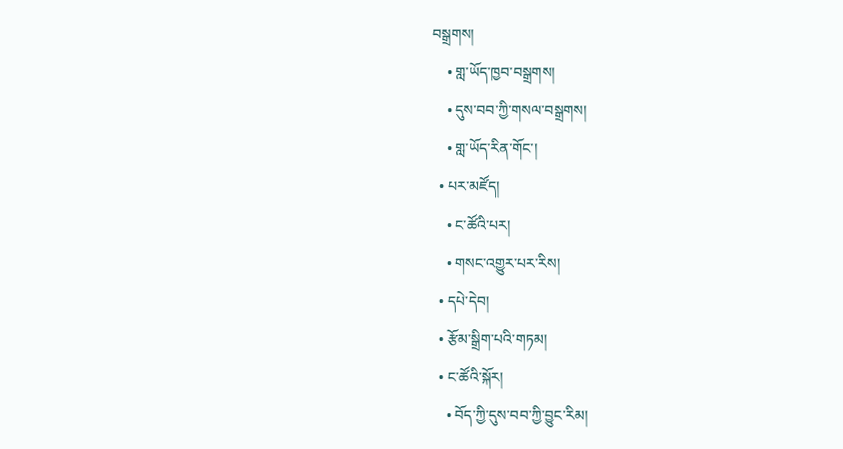བསྒྲགས།
    • གླ་ཡོད་ཁྱབ་བསྒྲགས།
    • དུས་བབ་ཀྱི་གསལ་བསྒྲགས།
    • གླ་ཡོད་རིན་གོང་།
  • པར་མཛོད།
    • ང་ཚོའི་པར།
    • གསང་འགྱུར་པར་རིས།
  • དཔེ་དེབ།
  • རྩོམ་སྒྲིག་པའི་གཏམ།
  • ང་ཚོའི་སྐོར།
    • བོད་ཀྱི་དུས་བབ་ཀྱི་བྱུང་རིམ།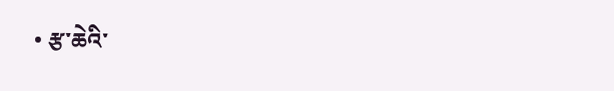• རྩ་ཆེའི་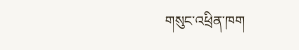གསུང་འཕྲིན་ཁག